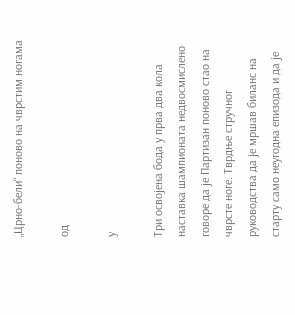„Црно-бели“ поново на чврстим ногама

од

у

Три освојена бода у прва два кола наставка шампионата недвосмислено говоре да је Партизан поново стао на чврсте ноге. Тврдње стручног руководства да је мршав биланс на старту само неугодна епизода и да је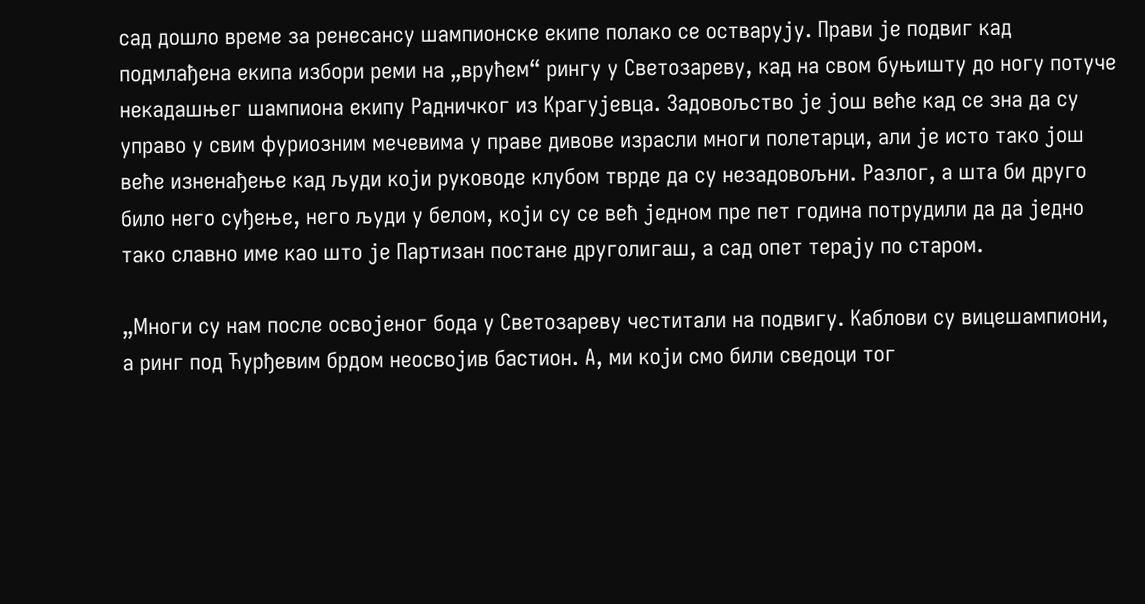сад дошло време за ренесансу шампионске екипе полако се остварују. Прави је подвиг кад подмлађена екипа избори реми на „врућем“ рингу у Светозареву, кад на свом буњишту до ногу потуче некадашњег шампиона екипу Радничког из Крагујевца. Задовољство је још веће кад се зна да су управо у свим фуриозним мечевима у праве дивове израсли многи полетарци, али је исто тако још веће изненађење кад људи који руководе клубом тврде да су незадовољни. Разлог, а шта би друго било него суђење, него људи у белом, који су се већ једном пре пет година потрудили да да једно тако славно име као што је Партизан постане друголигаш, а сад опет терају по старом.

„Многи су нам после освојеног бода у Светозареву честитали на подвигу. Каблови су вицешампиони, а ринг под Ћурђевим брдом неосвојив бастион. А, ми који смо били сведоци тог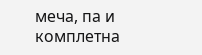меча, па и комплетна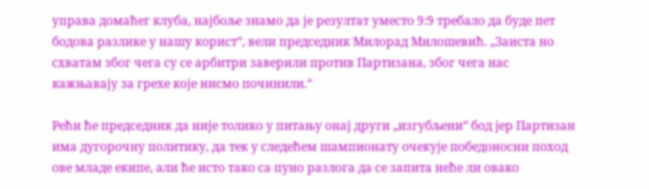управа домаћег клуба, најбоље знамо да је резултат уместо 9:9 требало да буде пет бодова разлике у нашу корист“, вели председник Милорад Милошевић. „Заиста но схватам због чега су се арбитри заверили против Партизана, због чега нас кажњавају за грехе које нисмо починили.“

Рећи ће председник да није толико у питању онај други „изгубљени“ бод јер Партизан има дугорочну политику, да тек у следећем шампионату очекује победоносни поход ове младе екипе, али ће исто тако са пуно разлога да се запита неће ли овако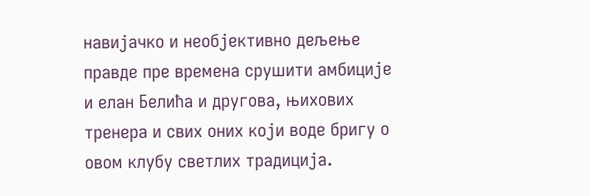навијачко и необјективно дељење правде пре времена срушити амбиције и елан Белића и другова, њихових тренера и свих оних који воде бригу о овом клубу светлих традиција.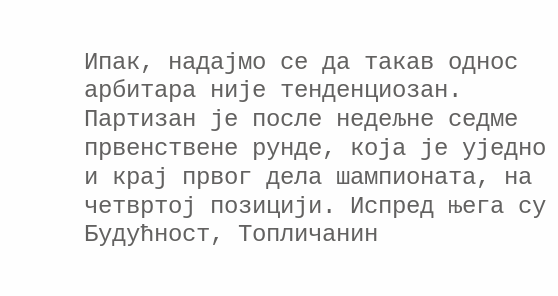Ипак, надајмо се да такав однос арбитара није тенденциозан. Партизан је после недељне седме првенствене рунде, која је уједно и крај првог дела шампионата, на четвртој позицији. Испред њега су Будућност, Топличанин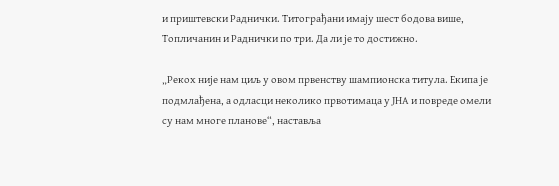и приштевски Раднички. Титограђани имају шест бодова више, Топличанин и Раднички по три. Да ли је то достижно.

„Рекох није нам циљ у овом првенству шампионска титула. Екипа је подмлађена, а одласци неколико првотимаца у ЈНА и повреде омели су нам многе планове“, наставља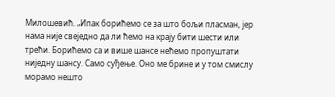Милошевић. „Ипак борићемо се за што бољи пласман, јер нама није свеједно да ли ћемо на крају бити шести или трећи. Борићемо са и више шансе нећемо пропуштати ниједну шансу. Само суђење. Оно ме брине и у том смислу морамо нешто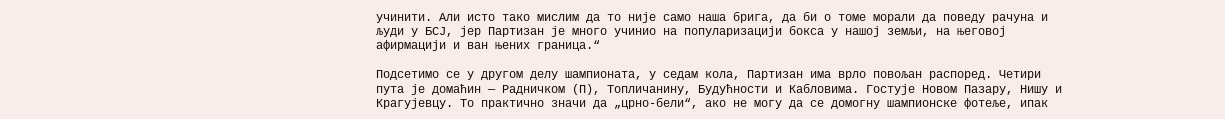учинити. Али исто тако мислим да то није само наша брига, да би о томе морали да поведу рачуна и људи у БСЈ, јер Партизан је много учинио на популаризацији бокса у нашој земљи, на његовој афирмацији и ван њених граница.“

Подсетимо се у другом делу шампионата, у седам кола, Партизан има врло повољан распоред. Четири пута је домаћин — Радничком (П), Топличанину, Будућности и Кабловима. Гостује Новом Пазару, Нишу и Крагујевцу. То практично значи да „црно-бели“, ако не могу да се домогну шампионске фотеље, ипак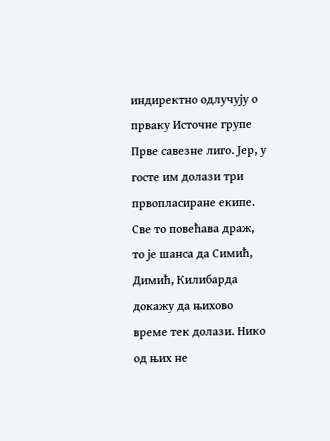индиректно одлучују о прваку Источне групе Прве савезне лиго. Јер, у госте им долази три првопласиране екипе. Све то повећава драж, то је шанса да Симић, Димић, Килибарда докажу да њихово време тек долази. Нико од њих не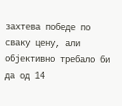захтева победе по сваку цену, али о6јективно требало би да од 14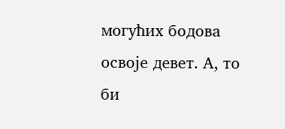могућих бодова освоје девет. А, то би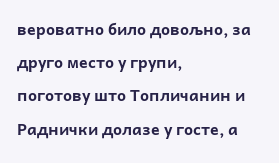вероватно било довољно, за друго место у групи, поготову што Топличанин и Раднички долазе у госте, а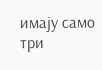имају само три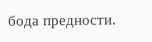бода предности.